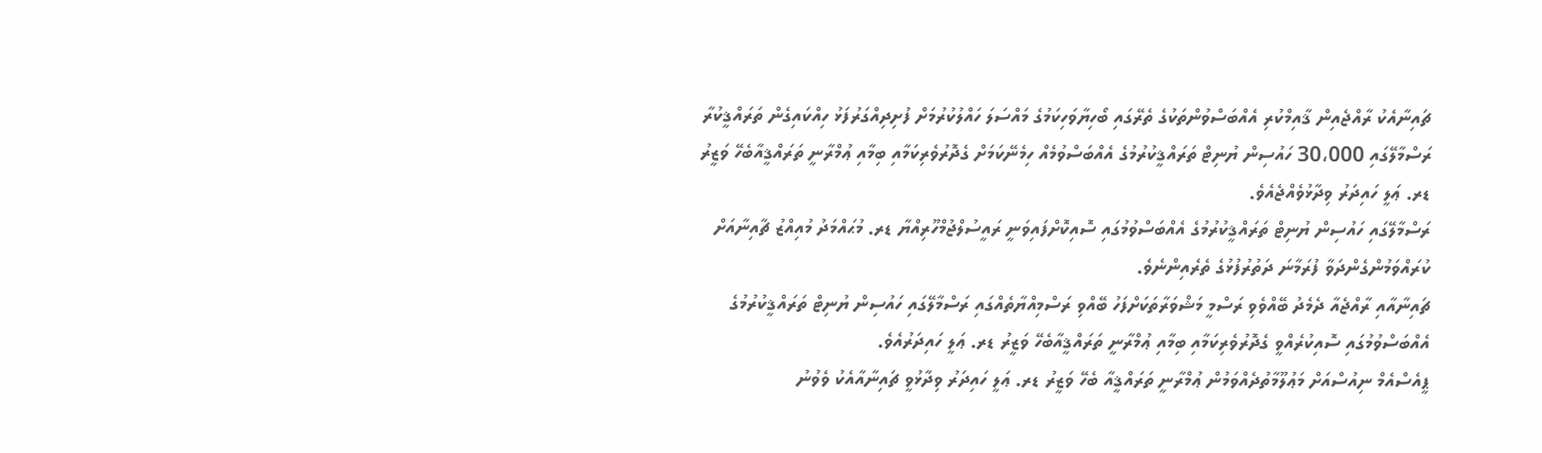ޗައިނާއެކު ރާއްޖެއިން ޤާއިމްކުރި އެއްބަސްވުންތަކުގެ ތެރޭގައި ބޯހިޔާވަހިކަމުގެ މައްސަލަ ހައްލުކުރުމަށް ފުށިދިއްގަރުފަޅު ހިއްކައިގެން ތަރައްޤީކުރާ ރަސްމާލޭގައި 30،000 ހައުސިން ޔުނިޓް ތަރައްޤީކުރުމުގެ އެއްބަސްވުމެއް ހިމެނޭކަމަށް ގެދޮރުވެރިކަމާއި ބިމާއި ޢުމްރާނީ ތަރައްޤީއާބެހޭ ވަޒީރު ޑރ. ޢަލީ ހައިދަރު ވިދާޅުވެއްޖެއެވެ.
ރަސްމާލޭގައި ހައުސިން ޔުނިޓް ތަރައްޤީކުރުމުގެ އެއްބަސްވުމުގައި ސޮއިކޮށްފައިވަނީ ރައީސުލްޖުމްހޫރިއްޔާ ޑރ. މުޙައްމަދު މުއިއްޒު ޗާއިނާއަށް ކުރައްވަމުންގެންދަވާ ފުރަމާނަ ދަތުރުފުޅުގެ ތެރެއިންނެވެ.
ޗައިނާއާއި ރާއްޖެއާ ދެމެދު ބޭއްވެވި ރަސްމީ މަޝްވަރާތަކަށްފަހު ބޭއްވި ރަސްމިއްޔާތެއްގައި ރަސްމާލޭގައި ހައުސިން ޔުނިޓް ތަރައްޤީކުރުމުގެ އެއްބަސްވުމުގައި ސޮއިކުރެއްވީ ގެދޮރުވެރިކަމާއި ބިމާއި ޢުމްރާނީ ތަރައްޤީއާބެހޭ ވަޒީރު ޑރ. ޢަލީ ހައިދަރުއެވެ.
ޕީއެސްއެމް ނިއުސްއަށް މަޢުލޫމާތުދެއްވަމުން ޢުމްރާނީ ތަރައްޤީއާ ބެހޭ ވަޒީރު ޑރ. ޢަލީ ހައިދަރު ވިދާޅުވީ ޗައިނާއާއެކު ވެވުނު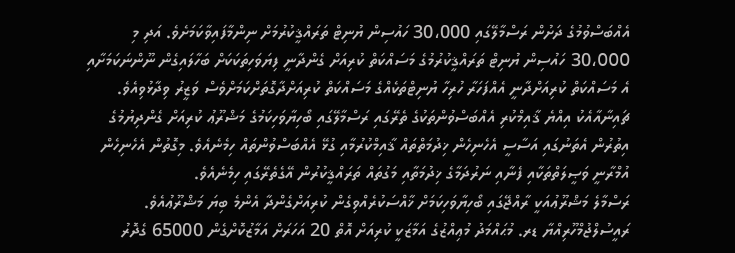އެއްބަސްވުމުގެ ދަށުން ރަސްމާލޭގައި 30،000 ހައުސިން ޔުނިޓް ތަރައްޤީކުރުމަށް ނިންމާފައިވާކަމަށެވެ. އަދި މި 30،000 ހައުސިން ޔުނިޓް ތަރައްޤީކުރުމުގެ މަސައްކަތް ކުރިއަށް ގެންދާނީ ފިޔަވަހިތަކަކަށް ބަހާލައިގެން ނޫންނަކަމަށާއި އެ މަސައްކަތް ކުރިއަށްދާނީ އެއްފަހަރާ ހުރިހާ ޔުނިޓްތަކެއްގެ މަސައްކަތް ކުރިއަށްދާގޮތަށްކަމަށްވެސް ވަޒީރު ވިދާޅުވިއެވެ.
ޗައިނާއާއެކު އިއްޔެ ޤާއިމްކުރި އެއްބަސްވުންތަކުގެ ތެރޭގައި ރަސްމާލޭގައި ބޯހިޔާވަހިކަމުގެ މަޝްރޫޢު ކުރިއަށް ގެންދިޔުމުގެ އިތުރުން އެތަނުގައި އަސާސީ އެހެނިހެން ޚިދުމަތްތައް ޤާއިމްކުރުމާއި ގުޅޭ އެއްބަސްވުންތައް ހިމެނެއެވެ. މިގޮތުން އެހެނިހެން އުމްރާނީ ވަޞީލަތްތަކާއި ފެނާއި ނަރުދަމާގެ ޚިދުމަތާއި މަގުތައް ތަރައްޤީކުރުން އޭގެތެރޭގައި ހިމެނެއެވެ.
ރަސްމާލެ މަޝްރޫޢުއަކީ ރާއްޖޭގައި ބޯހިޔާވަހިކަމަށް ޚާއްސަކުރެއްވިގެން ކުރިއަށްގެންދާ އެންމެ ބިޔަ މަޝްރޫޢުއެވެ. ރައީސުލްޖުމްހޫރިއްޔާ ޑރ. މުޙައްމަދު މުޢިއްޒުގެ އަމާޒަކީ ކުރިއަށް އޮތް 20 އަހަރަށް އަމާޒުކޮށްގެން 65000 ގެދޮރު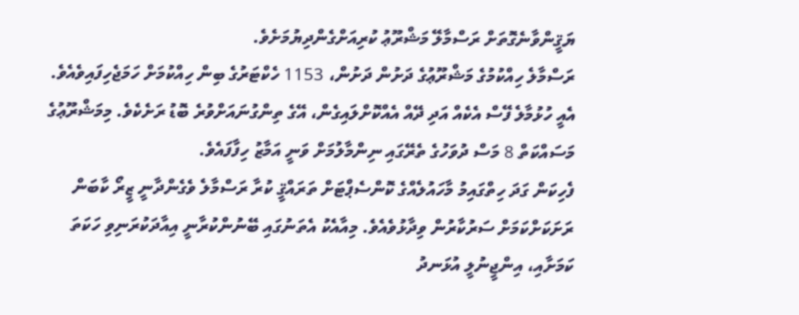ޔަޤީންވާނެގޮތަށް ރަސްމާލޭ މަޝްރޫޢު ކުރިއަށްގެންދިޔުމަށެވެ.
ރަސްމާލެ ހިއްކުމުގެ މަޝްރޫޢުގެ ދަށުން ދަށުން، 1153 ހެކްޓަރުގެ ބިން ހިއްކުމަށް ހަމަޖެހިފައިވެއެވެ. އެއީ ހުޅުމާލެ ފޭސް އެކެއް އަދި ދޭއް އެއްކޮށްލައިގެން، އޭގެ ތިންގުނައަށްވުރެ ބޮޑު ރަށެކެވެ. މިމަޝްރޫޢުގެ މަސައްކަތް 8 މަސް ދުވަހުގެ ތެރޭގައި ނިންމާލުމަށް ވަނީ އަމާޒު ހިފާފައެވެ.
ފެހިކަން ގަދަ ހިތްގައިމު މާހައުލެއްގެ ކޮންސެޕްޓަށް ތަރައްޤީ ކުރާ ރަސްމާލެ ވެގެންދާނީ ޒީރޯ ކާބަން ރަށަކަށްކަމަށް ސަރުކާރުން ވިދާޅުވެއެވެ. މިއާއެކު އެތަނުގައި ބޭނުންކުރާނީ އިއާދަކުރަނިވި ހަކަތަ ކަމަށާއި، އިންޖީނުލީ އުޅަނދު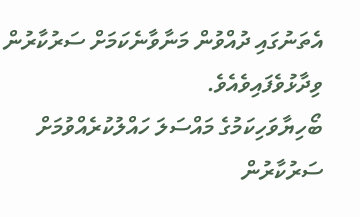އެތަނުގައި ދުއްވުން މަނާވާނެކަމަށް ސަރުކާރުން ވިދާޅުވެފައިވެއެވެ.
ބޯހިޔާވަހިކަމުގެ މައްސަލަ ހައްލުކުރެއްވުމަށް ސަރުކާރުން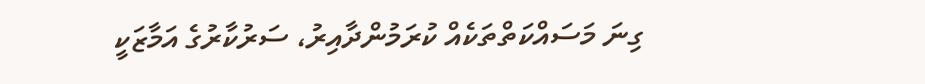ގިނަ މަސައްކަތްތަކެއް ކުރަމުންދާއިރު، ސަރުކާރުގެ އަމާޒަކީ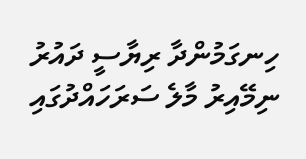ހިނގަމުންދާ ރިޔާސީ ދައުރު ނިމޭއިރު މާލެ ސަރަހައްދުގައި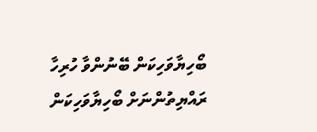ބޯހިޔާވަހިކަން ބޭނުންވާ ހުރިހާ ރައްޔިތުންނަށް ބޯހިޔާވަހިކަން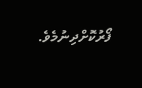ފޯރުކޮށްދިނުމެވެ.